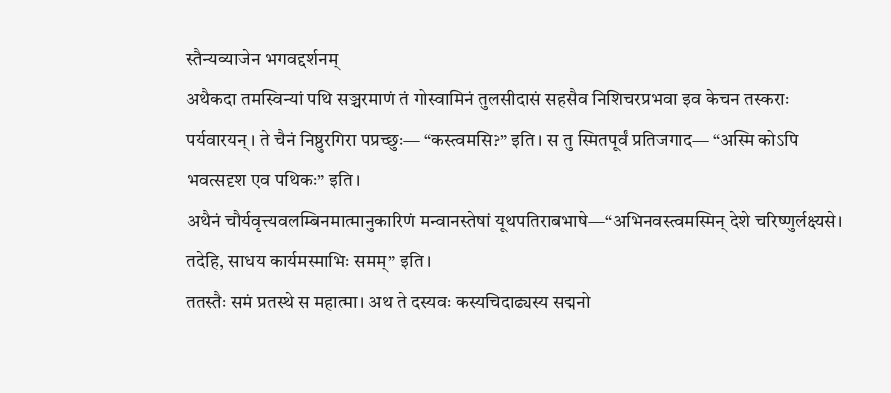स्तैन्यव्याजेन भगवद्दर्शनम्
अथैकदा तमस्विन्यां पथि सञ्चरमाणं तं गोस्वामिनं तुलसीदासं सहसैव निशिचरप्रभवा इव केचन तस्कराः पर्यवारयन्। ते चैनं निष्ठुरगिरा पप्रच्छुः— “कस्त्वमसि?” इति। स तु स्मितपूर्वं प्रतिजगाद— “अस्मि कोऽपि भवत्सदृश एव पथिकः” इति।
अथैनं चौर्यवृत्त्यवलम्बिनमात्मानुकारिणं मन्वानस्तेषां यूथपतिराबभाषे—“अभिनवस्त्वमस्मिन् देशे चरिष्णुर्लक्ष्यसे। तदेहि, साधय कार्यमस्माभिः समम्” इति।
ततस्तैः समं प्रतस्थे स महात्मा। अथ ते दस्यवः कस्यचिदाढ्यस्य सद्मनो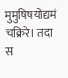मुमुषिषयोद्यमं चक्रिरे। तदा स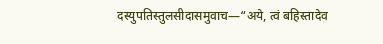दस्युपतिस्तुलसीदासमुवाच—“अये, त्वं बहिस्तादेव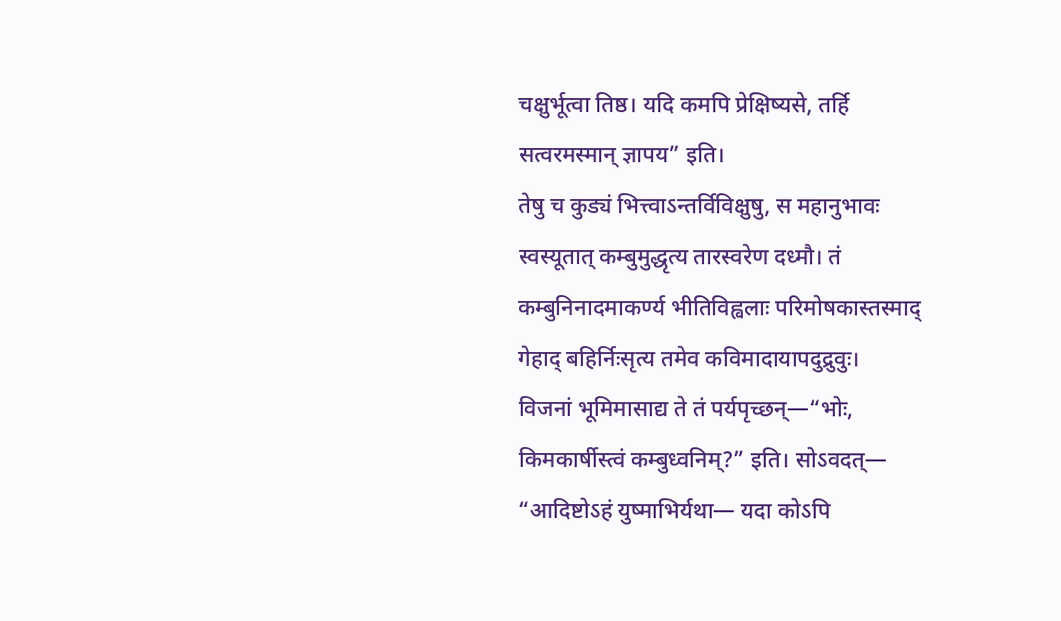चक्षुर्भूत्वा तिष्ठ। यदि कमपि प्रेक्षिष्यसे, तर्हि सत्वरमस्मान् ज्ञापय” इति।
तेषु च कुड्यं भित्त्वाऽन्तर्विविक्षुषु, स महानुभावः स्वस्यूतात् कम्बुमुद्धृत्य तारस्वरेण दध्मौ। तं कम्बुनिनादमाकर्ण्य भीतिविह्वलाः परिमोषकास्तस्माद् गेहाद् बहिर्निःसृत्य तमेव कविमादायापदुद्रुवुः।
विजनां भूमिमासाद्य ते तं पर्यपृच्छन्—“भोः, किमकार्षीस्त्वं कम्बुध्वनिम्?” इति। सोऽवदत्— “आदिष्टोऽहं युष्माभिर्यथा— यदा कोऽपि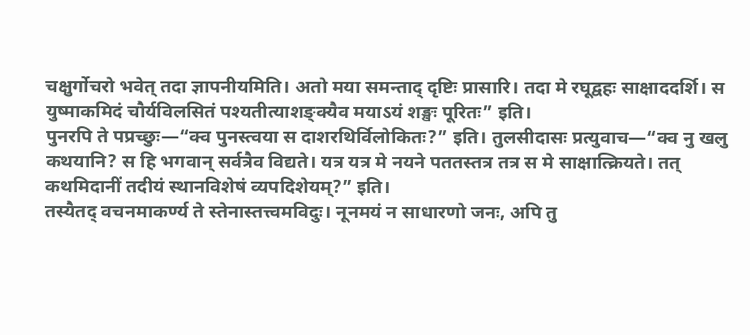चक्षुर्गोचरो भवेत् तदा ज्ञापनीयमिति। अतो मया समन्ताद् दृष्टिः प्रासारि। तदा मे रघूद्वहः साक्षाददर्शि। स युष्माकमिदं चौर्यविलसितं पश्यतीत्याशङ्क्यैव मयाऽयं शङ्खः पूरितः” इति।
पुनरपि ते पप्रच्छुः—“क्व पुनस्त्वया स दाशरथिर्विलोकितः?” इति। तुलसीदासः प्रत्युवाच—“क्व नु खलु कथयानि? स हि भगवान् सर्वत्रैव विद्यते। यत्र यत्र मे नयने पततस्तत्र तत्र स मे साक्षात्क्रियते। तत् कथमिदानीं तदीयं स्थानविशेषं व्यपदिशेयम्?” इति।
तस्यैतद् वचनमाकर्ण्य ते स्तेनास्तत्त्वमविदुः। नूनमयं न साधारणो जनः, अपि तु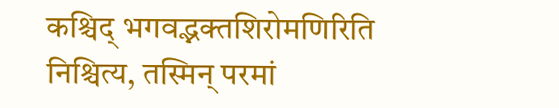कश्चिद् भगवद्भक्तशिरोमणिरिति निश्चित्य, तस्मिन् परमां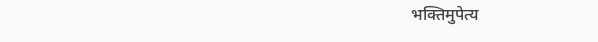भक्तिमुपेत्य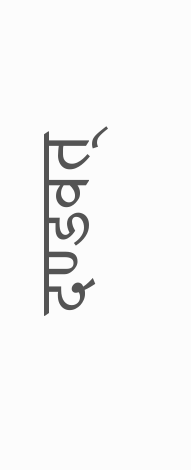दण्डवत्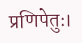प्रणिपेतुः।